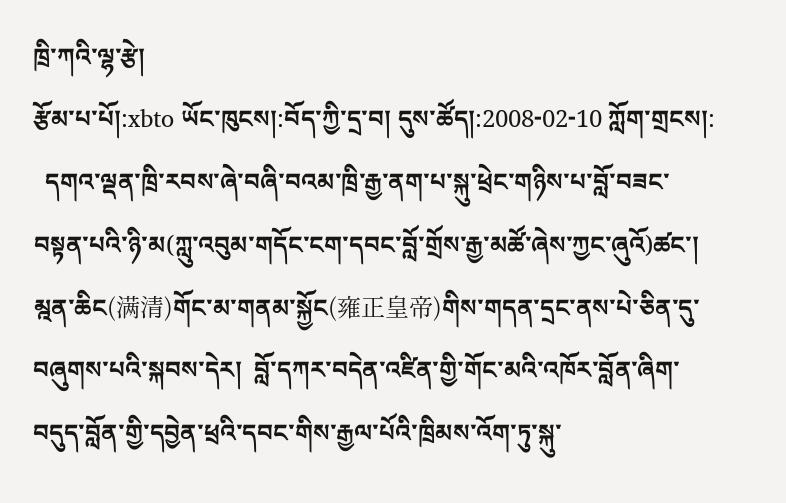ཁྲི་ཀའི་ལྷ་རྩེ།
རྩོམ་པ་པོ།:xbto ཡོང་ཁུངས།:བོད་ཀྱི་དྲ་བ། དུས་ཚོད།:2008-02-10 ཀློག་གྲངས།:
  དགའ་ལྡན་ཁྲི་རབས་ཞེ་བཞི་བའམ་ཁྲི་རྒྱ་ནག་པ་སྐུ་ཕྲེང་གཉིས་པ་བློ་བཟང་བསྟན་པའི་ཉི་མ(ཀླུ་འབུམ་གདོང་ངག་དབང་བློ་གྲོས་རྒྱ་མཚོ་ཞེས་ཀྱང་ཞུའོ)ཚང་།  མྰན་ཆིང(满清)གོང་མ་གནམ་སྐྱོང(雍正皇帝)གིས་གདན་དྲང་ནས་པེ་ཅིན་དུ་བཞུགས་པའི་སྐབས་དེར།  བློ་དཀར་བདེན་འཛིན་གྱི་གོང་མའི་འཁོར་བློན་ཞིག་བདུད་བློན་གྱི་དབྱེན་ཕྲའི་དབང་གིས་རྒྱལ་པོའི་ཁྲིམས་འོག་ཏུ་སྐུ་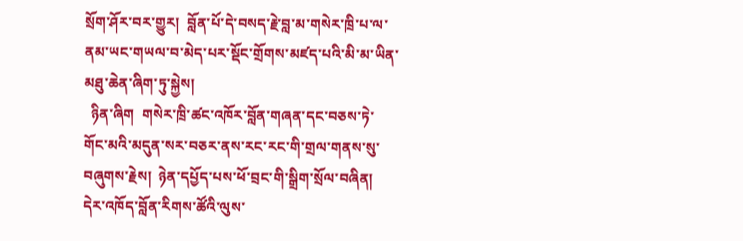སྲོག་ཤོར་བར་གྱུར།  བློན་པོ་དེ་བསད་རྗེ་བླ་མ་གསེར་ཁྲི་པ་ལ་ནམ་ཡང་གཡལ་བ་མེད་པར་སྡོང་གྲོགས་མཛད་པའི་མི་མ་ཡིན་མཐུ་ཆེན་ཞིག་ཏུ་སྐྱེས།
  ཉིན་ཞིག  གསེར་ཁྲི་ཚང་འཁོར་བློན་གཞན་དང་བཅས་ཏེ་གོང་མའི་མདུན་སར་བཅར་ནས་རང་རང་གི་གྲལ་གནས་སུ་བཞུགས་རྗེས།  ཉེན་དཔྱོད་པས་ཕོ་བྲང་གི་སྒྲིག་སྲོལ་བཞིན།  དེར་འཁོད་བློན་རིགས་ཚོའི་ལུས་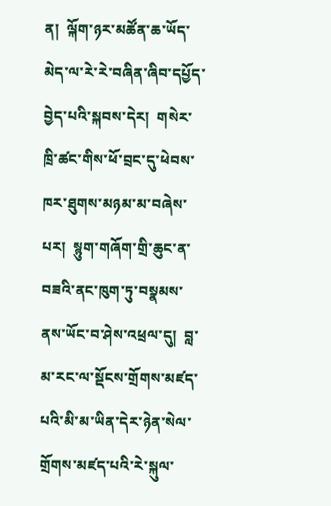ན།  ལྐོག་ཉར་མཚོན་ཆ་ཡོད་མེད་ལ་རེ་རེ་བཞིན་ཞིབ་དཔྱོད་བྱེད་པའི་སྐབས་དེར།  གསེར་ཁྲི་ཚང་གིས་ཕོ་བྲང་དུ་ཕེབས་ཁར་ཐུགས་མཉམ་མ་བཞེས་པར།  སྙུག་གཞོག་གྲི་ཆུང་ན་བཟའི་ནང་ཁུག་ཏུ་བསྣམས་ནས་ཡོང་བ་ཤེས་འཕྲལ་དུ།  བླ་མ་རང་ལ་སྡོངས་གྲོགས་མཛད་པའི་མི་མ་ཡིན་དེར་ཉེན་སེལ་གྲོགས་མཛད་པའི་རེ་སྐུལ་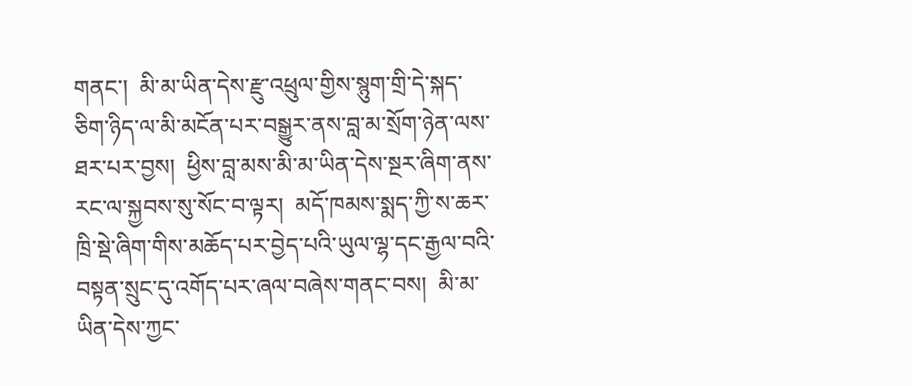གནང་།  མི་མ་ཡིན་དེས་རྫུ་འཕྲུལ་གྱིས་སྙུག་གྲི་དེ་སྐད་ཅིག་ཉིད་ལ་མི་མངོན་པར་བསྒྱུར་ནས་བླ་མ་སྲོག་ཉེན་ལས་ཐར་པར་བྱས།  ཕྱིས་བླ་མས་མི་མ་ཡིན་དེས་སྔར་ཞིག་ནས་རང་ལ་སྐྱབས་སུ་སོང་བ་ལྟར།  མདོ་ཁམས་སྨད་ཀྱི་ས་ཆར་ཁྲི་སྡེ་ཞིག་གིས་མཆོད་པར་བྱེད་པའི་ཡུལ་ལྷ་དང་རྒྱལ་བའི་བསྟན་སྲུང་དུ་འགོད་པར་ཞལ་བཞེས་གནང་བས།  མི་མ་ཡིན་དེས་ཀྱང་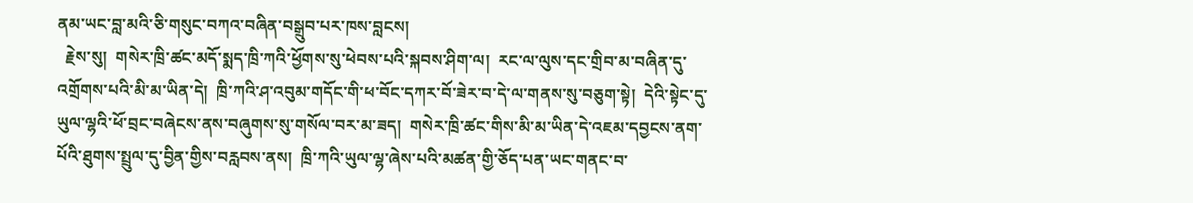ནམ་ཡང་བླ་མའི་ཅི་གསུང་བཀའ་བཞིན་བསྒྲུབ་པར་ཁས་བླངས།
  རྗེས་སུ།  གསེར་ཁྲི་ཚང་མདོ་སྨད་ཁྲི་ཀའི་ཕྱོགས་སུ་ཕེབས་པའི་སྐབས་ཤིག་ལ།  རང་ལ་ལུས་དང་གྲིབ་མ་བཞིན་དུ་འགྲོགས་པའི་མི་མ་ཡིན་དེ།  ཁྲི་ཀའི་ཤ་འབུམ་གདོང་གི་ཕ་བོང་དཀར་བོ་ཟེར་བ་དེ་ལ་གནས་སུ་བཅུག་སྟེ།  དེའི་སྟེང་དུ་ཡུལ་ལྷའི་ཕོ་བྲང་བཞེངས་ནས་བཞུགས་སུ་གསོལ་བར་མ་ཟད།  གསེར་ཁྲི་ཚང་གིས་མི་མ་ཡིན་དེ་འཇམ་དབྱངས་ནག་པོའི་ཐུགས་སྤྲུལ་དུ་བྱིན་གྱིས་བརླབས་ནས།  ཁྲི་ཀའི་ཡུལ་ལྷ་ཞེས་པའི་མཚན་གྱི་ཅོད་པན་ཡང་གནང་བ་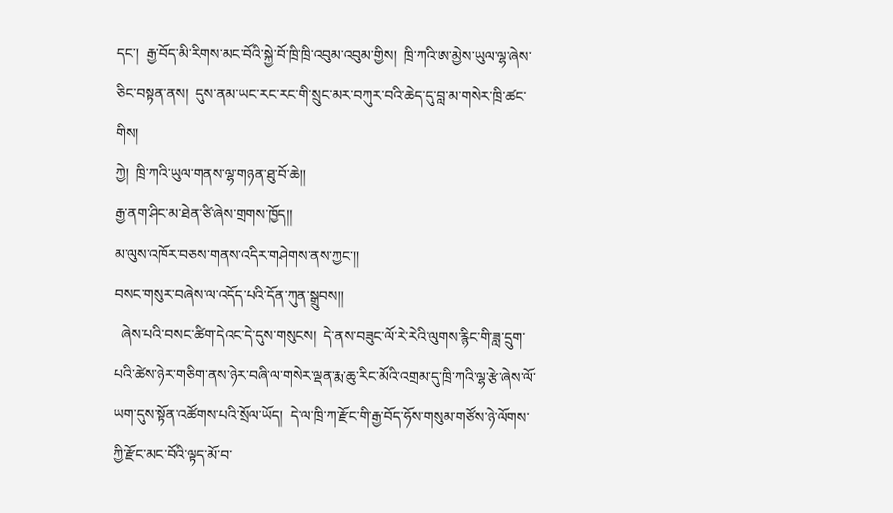དང་།  རྒྱ་བོད་མི་རིགས་མང་བོའི་སྐྱེ་བོ་ཁྲི་ཁྲི་འབུམ་འབུམ་གྱིས།  ཁྲི་ཀའི་ཨ་མྱེས་ཡུལ་ལྷ་ཞེས་ཅིང་བསྟན་ནས།  དུས་ནམ་ཡང་རང་རང་གི་སྲུང་མར་བཀུར་བའི་ཆེད་དུ་བླ་མ་གསེར་ཁྲི་ཚང་གིས།
ཀྱེ།  ཁྲི་ཀའི་ཡུལ་གནས་ལྷ་གཉན་ཐུ་བོ་ཆེ།།
རྒྱ་ནག་ཤིང་མ་ཐེན་ཙི་ཞེས་གྲགས་ཁྱོད།།
མ་ལུས་འཁོར་བཅས་གནས་འདིར་གཤེགས་ནས་ཀྱང་།།
བསང་གསུར་བཞེས་ལ་འདོད་པའི་དོན་ཀུན་སྒྲུབས།།
  ཞེས་པའི་བསང་ཚིག་དེའང་དེ་དུས་གསུངས།  དེ་ནས་བཟུང་ལོ་རེ་རེའི་ལུགས་རྙིང་གི་ཟླ་དྲུག་པའི་ཚེས་ཉེར་གཅིག་ནས་ཉེར་བཞི་ལ་གསེར་ལྡན་རྨ་ཆུ་རིང་མོའི་འགྲམ་དུ་ཁྲི་ཀའི་ལྷ་རྩེ་ཞེས་ལོ་ཡག་དུས་སྟོན་འཚོགས་པའི་སྲོལ་ཡོད།  དེ་ལ་ཁྲི་ཀ་རྫོང་གི་རྒྱ་བོད་ཧོས་གསུམ་གཙོས་ཉེ་ལོགས་ཀྱི་རྫོང་མང་བོའི་ལྟད་མོ་བ་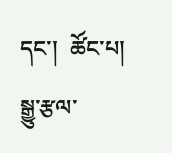དང་།  ཚོང་པ།  སྒྱུ་རྩལ་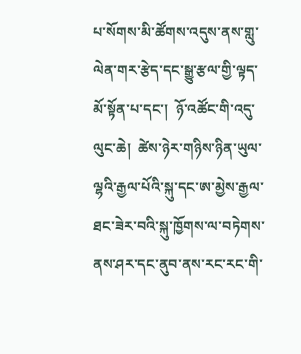པ་སོགས་མི་ཚོགས་འདུས་ནས་གླུ་ལེན་གར་རྩེད་དང་སྒྱུ་རྩལ་གྱི་ལྟད་མོ་སྟོན་པ་དང་།  ཉོ་འཚོང་གི་འདུ་ལུང་ཆེ།  ཚེས་ཉེར་གཉིས་ཉིན་ཡུལ་ལྷའི་རྒྱལ་པོའི་སྐུ་དང་ཨ་མྱེས་རྒྱལ་ཐང་ཟེར་བའི་སྐུ་ཁྱོགས་ལ་བཏེགས་ནས་ཤར་དང་ནུབ་ནས་རང་རང་གི་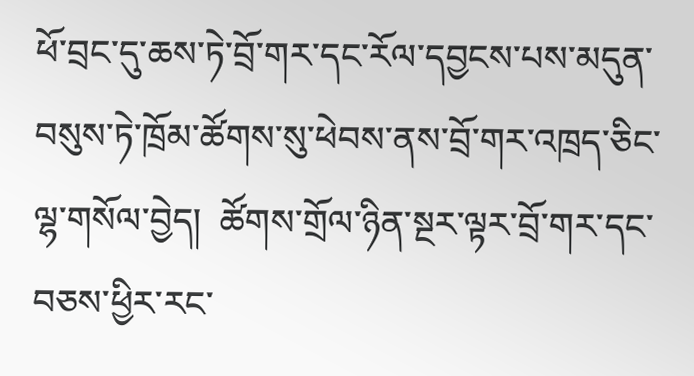ཕོ་བྲང་དུ་ཆས་ཏེ་བྲོ་གར་དང་རོལ་དབྱངས་པས་མདུན་བསུས་ཏེ་ཁྲོམ་ཚོགས་སུ་ཕེབས་ནས་བྲོ་གར་འཁྲད་ཅིང་ལྷ་གསོལ་བྱེད།  ཚོགས་གྲོལ་ཉིན་སྔར་ལྟར་བྲོ་གར་དང་བཅས་ཕྱིར་རང་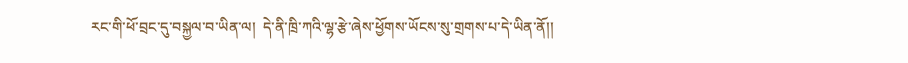རང་གི་ཕོ་བྲང་དུ་བསྐྱལ་བ་ཡིན་ལ།  དེ་ནི་ཁྲི་ཀའི་ལྷ་རྩེ་ཞེས་ཕྱོགས་ཡོངས་སུ་གྲགས་པ་དེ་ཡིན་ནོ།།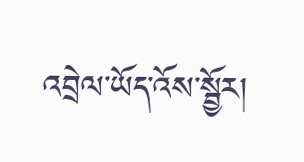འབྲེལ་ཡོད་འོས་སྦྱོར།